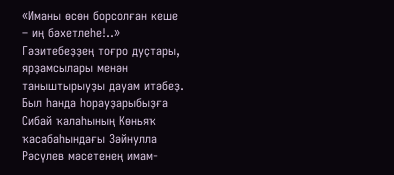«Иманы өсөн борсолған кеше – иң бәхетлеһе!..»
Гәзитебеҙҙең тоғро дуҫтары, ярҙамсылары менән таныштырыуҙы дауам итәбеҙ. Был һанда һорауҙарыбыҙға Сибай ҡалаһының Көньяҡ ҡасабаһындағы Зәйнулла Рәсүлев мәсетенең имам-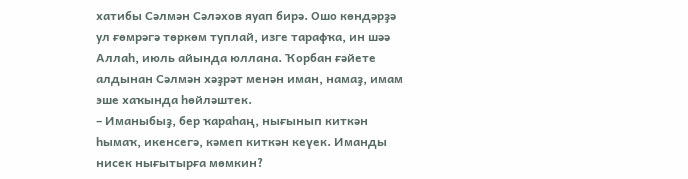хатибы Сәлмән Сәләхов яуап бирә. Ошо көндәрҙә ул ғөмрәгә төркөм туплай, изге тарафҡа, ин шәә Аллаһ, июль айында юллана. Ҡорбан ғәйете алдынан Сәлмән хәҙрәт менән иман, намаҙ, имам эше хаҡында һөйләштек.
– Иманыбыҙ, бер ҡараһаң, нығынып киткән һымаҡ, икенсегә, кәмеп киткән кеүек. Иманды нисек нығытырға мөмкин?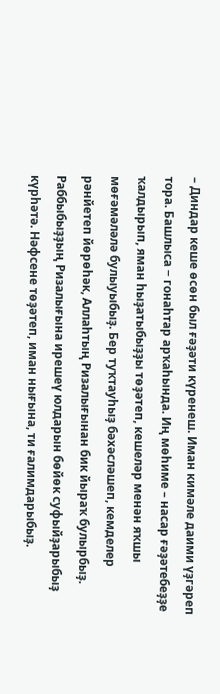– Диндар кеше өсөн был ғәҙәти күренеш. Иман кимәле даими үҙгәреп тора. Башлыса − гонаһтар арҡаһында. Иң мөһиме – насар ғәҙәтебеҙҙе ҡалдырып, яман һыҙатыбыҙҙы төҙәтеп, кешеләр менән яҡшы мөғәмәләлә булыуыбыҙ. Бер туҡтауһыҙ бәхәсләшеп, кемделер рәнйетеп йөрөһәк, Аллаһтың Ризалығынан бик йыраҡ булырбыҙ. Раббыбыҙҙың Ризалығына ирешеү юлдарын бөйөк суфыйҙарыбыҙ күрһәтә. Нәфсене төҙәтеп, иман нығына, ти ғалимдарыбыҙ.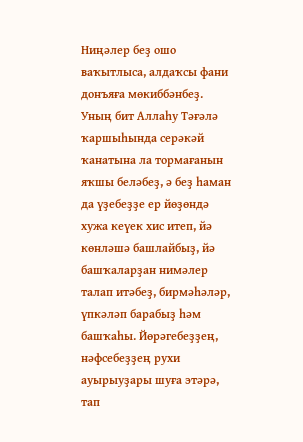Ниңәлер беҙ ошо ваҡытлыса, алдаҡсы фани донъяға мөкиббәнбеҙ. Уның бит Аллаһу Тәғәлә ҡаршыһында серәкәй ҡанатына ла тормағанын яҡшы беләбеҙ, ә беҙ һаман да үҙебеҙҙе ер йөҙөндә хужа кеүек хис итеп, йә көнләшә башлайбыҙ, йә башҡаларҙан нимәлер талап итәбеҙ, бирмәһәләр, үпкәләп барабыҙ һәм башҡаһы. Йөрәгебеҙҙең, нәфсебеҙҙең рухи ауырыуҙары шуға этәрә, тап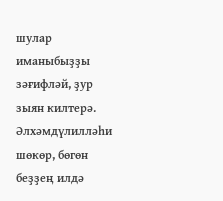шулар иманыбыҙҙы зәғифләй, ҙур зыян килтерә.
Әлхәмдүлилләһи шөкөр, бөгөн беҙҙең илдә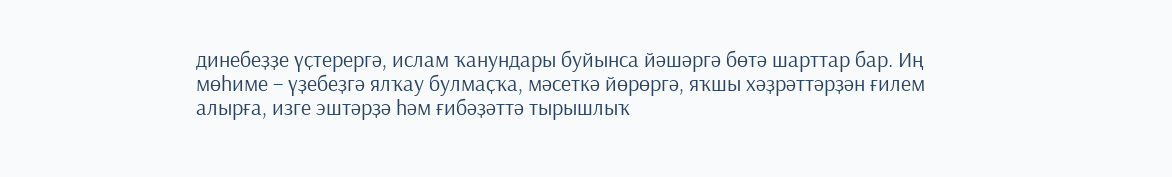динебеҙҙе үҫтерергә, ислам ҡанундары буйынса йәшәргә бөтә шарттар бар. Иң мөһиме – үҙебеҙгә ялҡау булмаҫҡа, мәсеткә йөрөргә, яҡшы хәҙрәттәрҙән ғилем алырға, изге эштәрҙә һәм ғибәҙәттә тырышлыҡ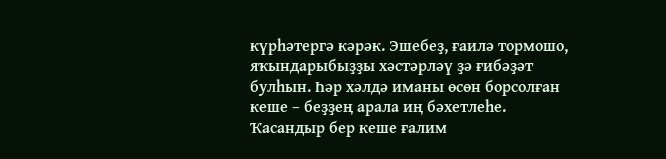күрһәтергә кәрәк. Эшебеҙ, ғаилә тормошо, яҡындарыбыҙҙы хәстәрләү ҙә ғибәҙәт булһын. Һәр хәлдә иманы өсөн борсолған кеше – беҙҙең арала иң бәхетлеһе.
Ҡасандыр бер кеше ғалим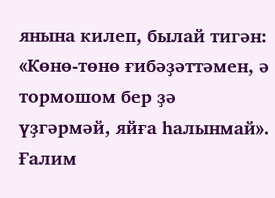янына килеп, былай тигән: «Көнө-төнө ғибәҙәттәмен, ә тормошом бер ҙә үҙгәрмәй, яйға һалынмай». Ғалим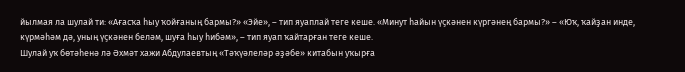йылмая ла шулай ти: «Ағасҡа һыу ҡойғаның бармы?» «Эйе», – тип яуаплай теге кеше. «Минут һайын үҫкәнен күргәнең бармы?» – «Юҡ, ҡайҙан инде, күрмәһәм дә, уның үҫкәнен беләм, шуға һыу һибәм», – тип яуап ҡайтарған теге кеше.
Шулай уҡ бөтәһенә лә Әхмәт хажи Абдулаевтың «Тәҡүәлеләр әҙәбе» китабын уҡырға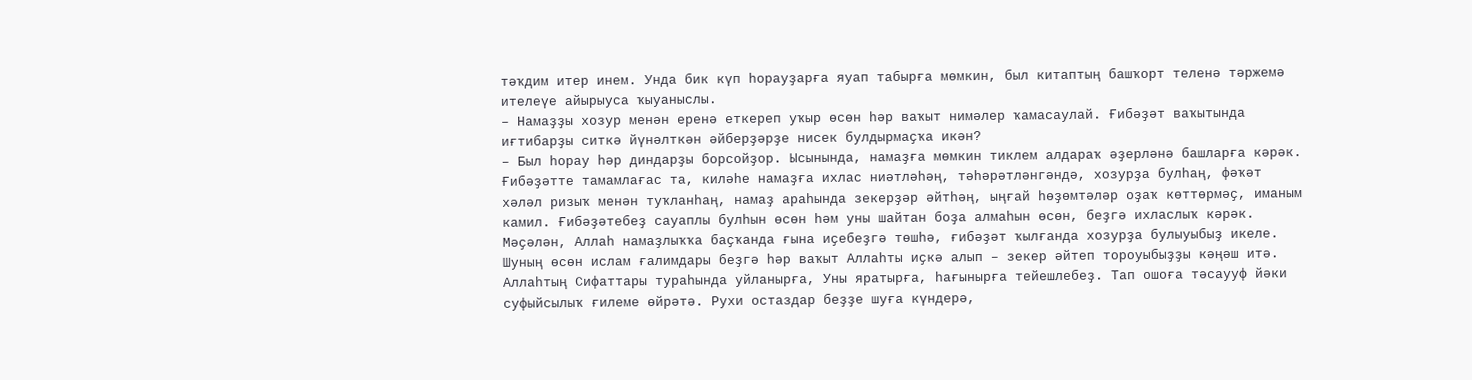тәҡдим итер инем. Унда бик күп һорауҙарға яуап табырға мөмкин, был китаптың башҡорт теленә тәржемә ителеүе айырыуса ҡыуаныслы.
– Намаҙҙы хозур менән еренә еткереп уҡыр өсөн һәр ваҡыт нимәлер ҡамасаулай. Ғибәҙәт ваҡытында иғтибарҙы ситкә йүнәлткән әйберҙәрҙе нисек булдырмаҫҡа икән?
– Был һорау һәр диндарҙы борсойҙор. Ысынында, намаҙға мөмкин тиклем алдараҡ әҙерләнә башларға кәрәк. Ғибәҙәтте тамамлағас та, киләһе намаҙға ихлас ниәтләһәң, тәһәрәтләнгәндә, хозурҙа булһаң, фәҡәт хәләл ризыҡ менән туҡланһаң, намаҙ араһында зекерҙәр әйтһәң, ыңғай һөҙөмтәләр оҙаҡ көттөрмәҫ, иманым камил. Ғибәҙәтебеҙ сауаплы булһын өсөн һәм уны шайтан боҙа алмаһын өсөн, беҙгә ихласлыҡ кәрәк. Мәҫәлән, Аллаһ намаҙлыҡҡа баҫҡанда ғына иҫебеҙгә төшһә, ғибәҙәт ҡылғанда хозурҙа булыуыбыҙ икеле. Шуның өсөн ислам ғалимдары беҙгә һәр ваҡыт Аллаһты иҫкә алып – зекер әйтеп тороуыбыҙҙы кәңәш итә. Аллаһтың Сифаттары тураһында уйланырға, Уны яратырға, һағынырға тейешлебеҙ. Тап ошоға тәсаууф йәки суфыйсылыҡ ғилеме өйрәтә. Рухи остаздар беҙҙе шуға күндерә,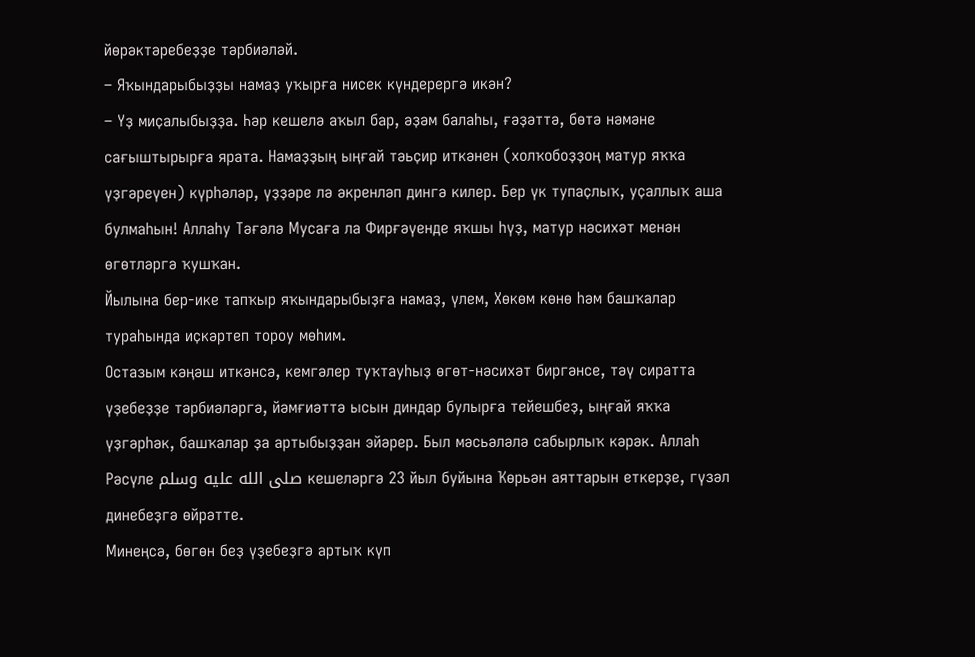йөрәктәребеҙҙе тәрбиәләй.
– Яҡындарыбыҙҙы намаҙ уҡырға нисек күндерергә икән?
– Үҙ миҫалыбыҙҙа. Һәр кешелә аҡыл бар, әҙәм балаһы, ғәҙәттә, бөтә нәмәне сағыштырырға ярата. Намаҙҙың ыңғай тәьҫир иткәнен (холҡобоҙҙоң матур яҡҡа үҙгәреүен) күрһәләр, үҙҙәре лә әкренләп дингә килер. Бер үк тупаҫлыҡ, уҫаллыҡ аша булмаһын! Аллаһу Тәғәлә Мусаға ла Фирғәүенде яҡшы һүҙ, матур нәсихәт менән өгөтләргә ҡушҡан.
Йылына бер-ике тапҡыр яҡындарыбыҙға намаҙ, үлем, Хөкөм көнө һәм башҡалар тураһында иҫкәртеп тороу мөһим.
Остазым кәңәш иткәнсә, кемгәлер туҡтауһыҙ өгөт-нәсихәт биргәнсе, тәү сиратта үҙебеҙҙе тәрбиәләргә, йәмғиәттә ысын диндар булырға тейешбеҙ, ыңғай яҡҡа үҙгәрһәк, башҡалар ҙа артыбыҙҙан эйәрер. Был мәсьәләлә сабырлыҡ кәрәк. Аллаһ Рәсүле صلى الله عليه وسلم кешеләргә 23 йыл буйына Ҡөрьән аяттарын еткерҙе, гүзәл динебеҙгә өйрәтте.
Минеңсә, бөгөн беҙ үҙебеҙгә артыҡ күп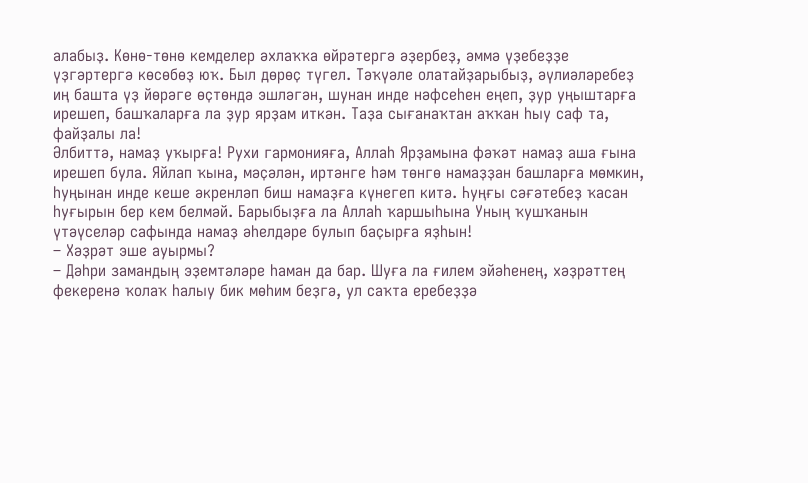алабыҙ. Көнө-төнө кемделер әхлаҡҡа өйрәтергә әҙербеҙ, әммә үҙебеҙҙе үҙгәртергә көсөбөҙ юҡ. Был дөрөҫ түгел. Тәҡүәле олатайҙарыбыҙ, әүлиәләребеҙ иң башта үҙ йөрәге өҫтөндә эшләгән, шунан инде нәфсеһен еңеп, ҙур уңыштарға ирешеп, башҡаларға ла ҙур ярҙам иткән. Таҙа сығанаҡтан аҡҡан һыу саф та, файҙалы ла!
Әлбиттә, намаҙ уҡырға! Рухи гармонияға, Аллаһ Ярҙамына фәҡәт намаҙ аша ғына ирешеп була. Яйлап ҡына, мәҫәлән, иртәнге һәм төнгө намаҙҙан башларға мөмкин, һуңынан инде кеше әкренләп биш намаҙға күнегеп китә. Һуңғы сәғәтебеҙ ҡасан һуғырын бер кем белмәй. Барыбыҙға ла Аллаһ ҡаршыһына Уның ҡушҡанын үтәүселәр сафында намаҙ әһелдәре булып баҫырға яҙһын!
– Хәҙрәт эше ауырмы?
– Дәһри замандың эҙемтәләре һаман да бар. Шуға ла ғилем эйәһенең, хәҙрәттең фекеренә ҡолаҡ һалыу бик мөһим беҙгә, ул саҡта еребеҙҙә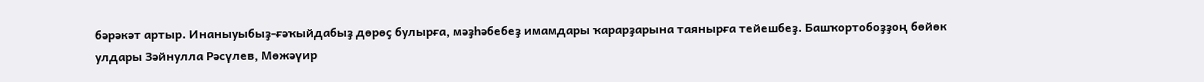бәрәкәт артыр. Инаныуыбыҙ-ғәҡыйдабыҙ дөрөҫ булырға, мәҙһәбебеҙ имамдары ҡарарҙарына таянырға тейешбеҙ. Башҡортобоҙҙоң бөйөк улдары Зәйнулла Рәсүлев, Мөжәүир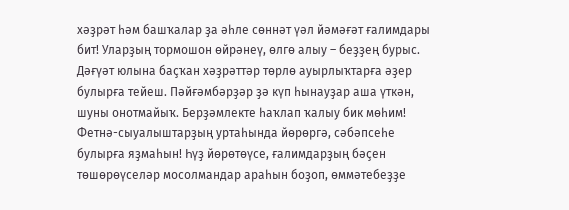хәҙрәт һәм башҡалар ҙа әһле сөннәт үәл йәмәғәт ғалимдары бит! Уларҙың тормошон өйрәнеү, өлгө алыу – беҙҙең бурыс.
Дәғүәт юлына баҫҡан хәҙрәттәр төрлө ауырлыҡтарға әҙер булырға тейеш. Пәйғәмбәрҙәр ҙә күп һынауҙар аша үткән, шуны онотмайыҡ. Берҙәмлекте һаҡлап ҡалыу бик мөһим! Фетнә-сыуалыштарҙың уртаһында йөрөргә, сәбәпсеһе булырға яҙмаһын! Һүҙ йөрөтөүсе, ғалимдарҙың бәҫен төшөрөүселәр мосолмандар араһын боҙоп, өммәтебеҙҙе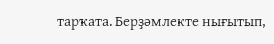тарҡата. Берҙәмлекте нығытып,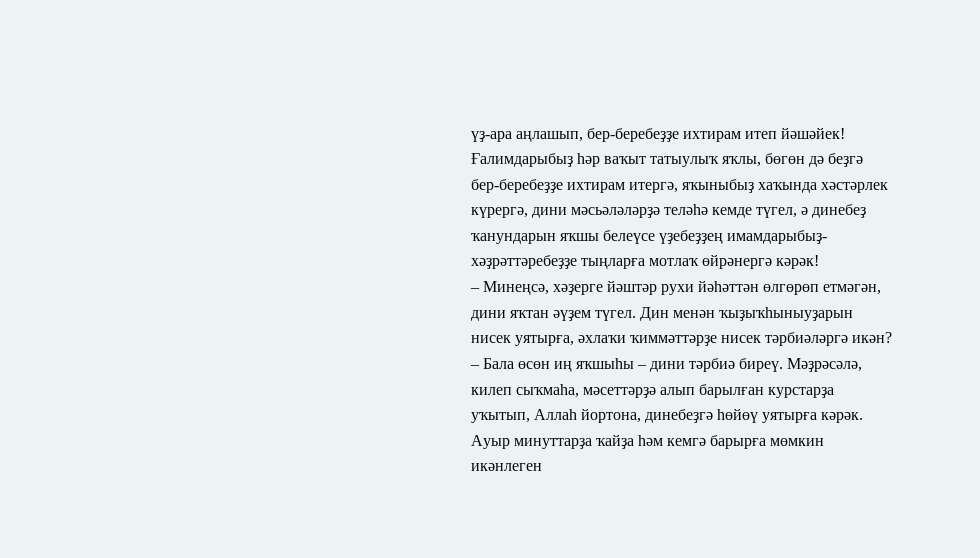үҙ-ара аңлашып, бер-беребеҙҙе ихтирам итеп йәшәйек! Ғалимдарыбыҙ һәр ваҡыт татыулыҡ яҡлы, бөгөн дә беҙгә бер-беребеҙҙе ихтирам итергә, яҡыныбыҙ хаҡында хәстәрлек күрергә, дини мәсьәләләрҙә теләһә кемде түгел, ә динебеҙ ҡанундарын яҡшы белеүсе үҙебеҙҙең имамдарыбыҙ-хәҙрәттәребеҙҙе тыңларға мотлаҡ өйрәнергә кәрәк!
– Минеңсә, хәҙерге йәштәр рухи йәһәттән өлгөрөп етмәгән, дини яҡтан әүҙем түгел. Дин менән ҡыҙыҡһыныуҙарын нисек уятырға, әхлаҡи ҡиммәттәрҙе нисек тәрбиәләргә икән?
– Бала өсөн иң яҡшыһы – дини тәрбиә биреү. Мәҙрәсәлә, килеп сыҡмаһа, мәсеттәрҙә алып барылған курстарҙа уҡытып, Аллаһ йортона, динебеҙгә һөйөү уятырға кәрәк. Ауыр минуттарҙа ҡайҙа һәм кемгә барырға мөмкин икәнлеген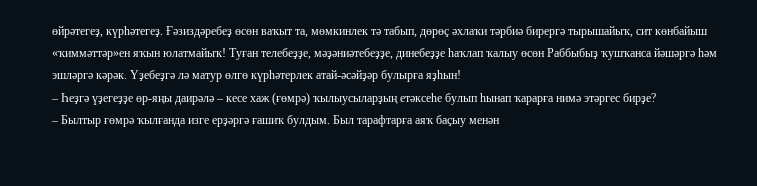өйрәтегеҙ, күрһәтегеҙ. Ғәзиздәребеҙ өсөн ваҡыт та, мөмкинлек тә табып, дөрөҫ әхлаҡи тәрбиә бирергә тырышайыҡ, сит көнбайыш «ҡиммәттәр»ен яҡын юлатмайыҡ! Туған телебеҙҙе, мәҙәниәтебеҙҙе, динебеҙҙе һаҡлап ҡалыу өсөн Раббыбыҙ ҡушҡанса йәшәргә һәм эшләргә кәрәк. Үҙебеҙгә лә матур өлгө күрһәтерлек атай-әсәйҙәр булырға яҙһын!
– Һеҙгә үҙегеҙҙе өр-яңы даирәлә – кесе хаж (ғөмрә) ҡылыусыларҙың етәксеһе булып һынап ҡарарға нимә этәргес бирҙе?
– Былтыр ғөмрә ҡылғанда изге ерҙәргә ғашиҡ булдым. Был тарафтарға аяҡ баҫыу менән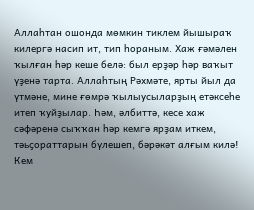Аллаһтан ошонда мөмкин тиклем йышыраҡ килергә насип ит, тип һораным. Хаж ғәмәлен ҡылған һәр кеше белә: был ерҙәр һәр ваҡыт үҙенә тарта. Аллаһтың Рәхмәте, ярты йыл да үтмәне, мине ғөмрә ҡылыусыларҙың етәксеһе итеп ҡуйҙылар. Һәм, әлбиттә, кесе хаж сәфәренә сыҡҡан һәр кемгә ярҙам иткем, тәьҫораттарын бүлешеп, бәрәкәт алғым килә! Кем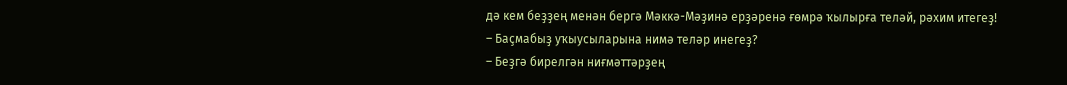дә кем беҙҙең менән бергә Мәккә-Мәҙинә ерҙәренә ғөмрә ҡылырға теләй, рәхим итегеҙ!
– Баҫмабыҙ уҡыусыларына нимә теләр инегеҙ?
– Беҙгә бирелгән ниғмәттәрҙең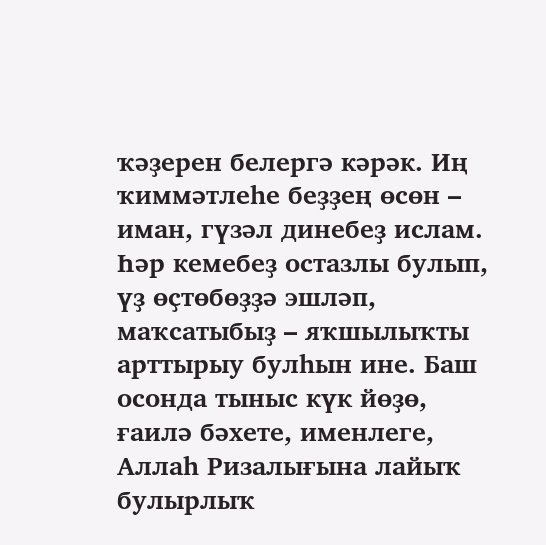ҡәҙерен белергә кәрәк. Иң ҡиммәтлеһе беҙҙең өсөн – иман, гүзәл динебеҙ ислам. Һәр кемебеҙ остазлы булып, үҙ өҫтөбөҙҙә эшләп, маҡсатыбыҙ – яҡшылыҡты арттырыу булһын ине. Баш осонда тыныс күк йөҙө, ғаилә бәхете, именлеге, Аллаһ Ризалығына лайыҡ булырлыҡ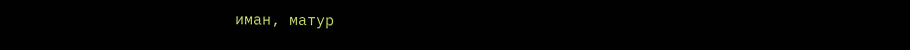иман, матур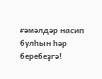ғәмәлдәр насип булһын һәр беребеҙгә!